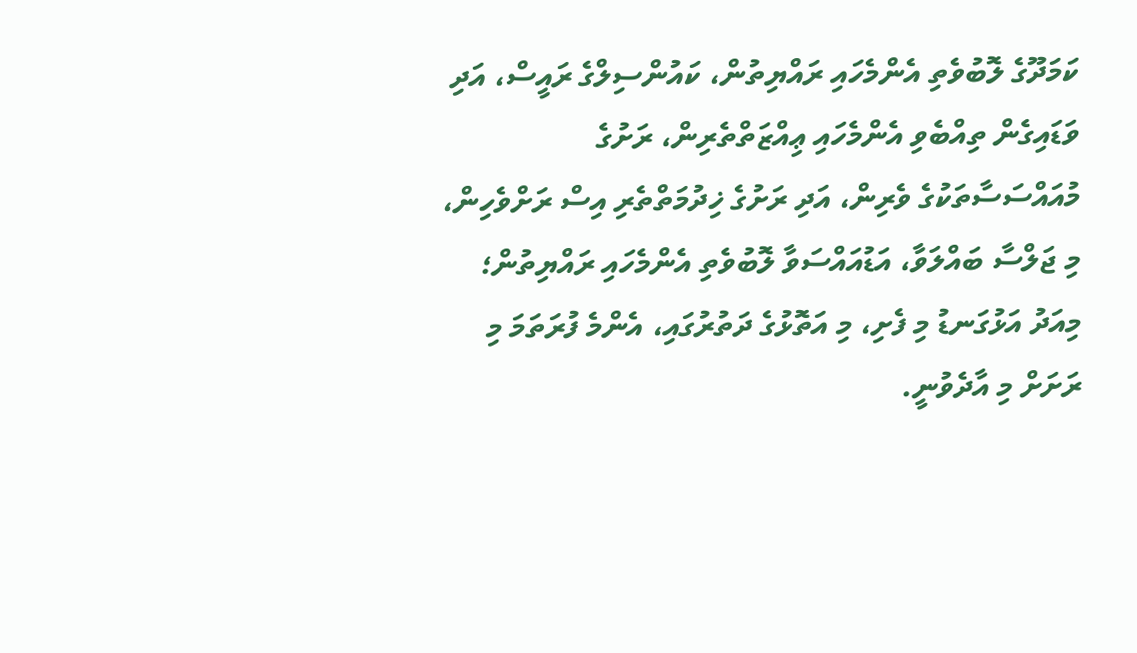ކަމަދޫގެ ލޮބުވެތި އެންމެހައި ރައްޔިތުން، ކައުންސިލްގެ ރައީސް، އަދި ވަޑައިގެން ތިއްބެވި އެންމެހައި ޢިއްޒަތްތެރިން، ރަށުގެ މުއައްސަސާތަކުގެ ވެރިން، އަދި ރަށުގެ ޚިދުމަތްތެރި އިސް ރަށްވެހިން، މި ޖަލްސާ ބައްލަވާ، އަޑުއައްސަވާ ލޮބުވެތި އެންމެހައި ރައްޔިތުން؛
މިއަދު އަޅުގަނޑު މި ފެށި، މި އަތޮޅުގެ ދަތުރުގައި، އެންމެ ފުރަތަމަ މި ރަށަށް މި އާދެވުނީ.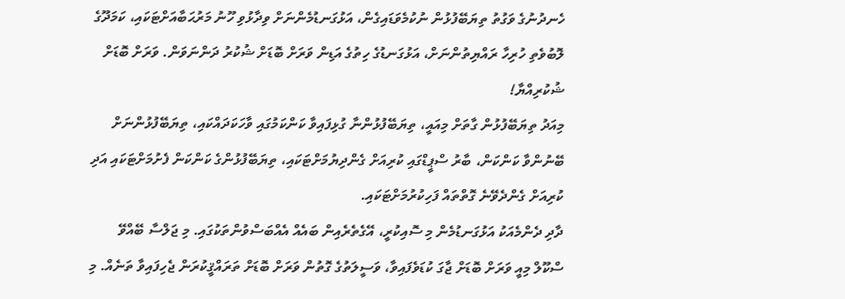ހެނދުނުގެ ވަގުތު ތިޔަބޭފުޅުން ނުކުމެވަޑައިގެން، އަޅުގަނޑުމެންނަށް ވިދާޅުވި ހޫނު މަރުޙަބާއަށްޓަކައި، ކަމަދޫގެ ލޮބުވެތި ހުރިހާ ރައްޔިތުންނަށް، އަޅުގަނޑުގެ ހިތުގެ އަޑިން ވަރަށް ބޮޑަށް ޝުކުރު ދަންނަވަން. ވަރަށް ބޮޑަށް ޝުކުރިއްޔާ!
މިއަދު ތިޔަބޭފުޅުން ގާތަށް މިއައީ، ތިޔަބޭފުޅުންނާ ގުޅިފައިވާ ކަންކަމުގައި ވާހަކަދައްކައި، ތިޔަބޭފުޅުންނަށް ބޭނުންވާ ކަންކަން، ބާރު ސްޕީޑްގައި ކުރިއަށް ގެންދިޔުމަށްޓަކައި، ތިޔަބޭފުޅުންގެ ކަންކަން ފެށުމަށްޓަކައި އަދި ކުރިއަށް ގެންދެވޭނެ ގޮތްތައް ފަހިކުރުމަށްޓަކައި.
ދާދި ދެންމެއަކު އަޅުގަނޑުމެން މި ސޮއިކުރީ، އޭގެތެރެއިން ބައެއް އެއްބަސްވުންތަކުގައި. މި ޖަލްސާ ބޭއްވޭ ސްކޫލް މިއީ ވަރަށް ބޮޑަށް ޖާގަ ކުޑަވެފައިވާ، ވަސީލަތުގެ ގޮތުން ވަރަށް ބޮޑަށް ތަރައްޤީކުރަން ޖެހިފައިވާ ތަނެއް. މި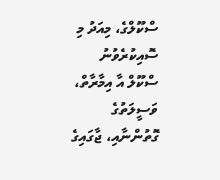ސްކޫލްގެ، މިއަދު މި ސޮއިކުރެވުނު ސްކޫލް އާ އިމާރާތް، ވަސީލަތުގެ ގޮތުންނާއި، ޖާގައިގެ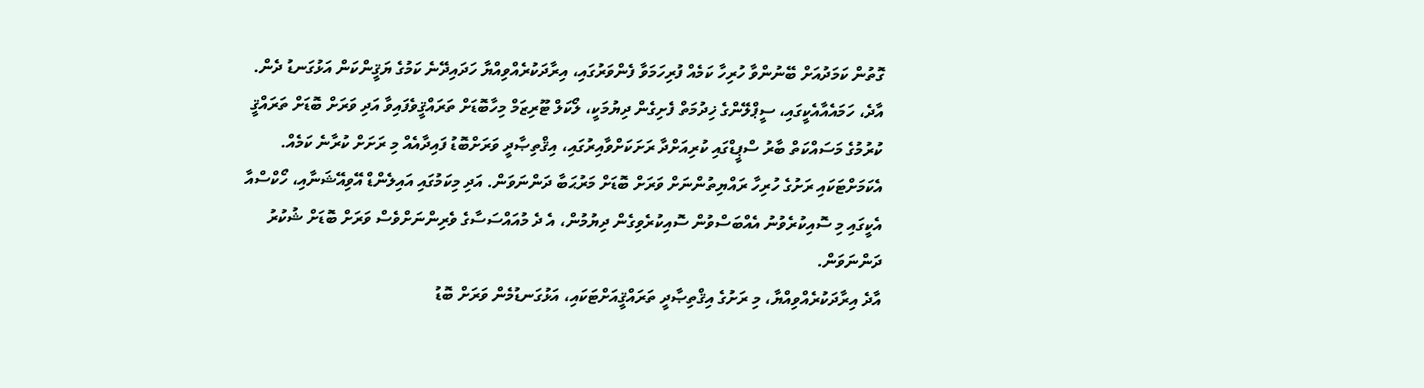ގޮތުން ކަމަދުއަށް ބޭނުންވާ ހުރިހާ ކަމެއް ފުރިހަމަވާ ފެންވަރުގައި، އިރާދަކުރެއްވިއްޔާ ހަދައިދޭނެ ކަމުގެ ޔަޤީންކަން އަޅުގަނޑު ދެން.
އާދެ، ހަމައެއާއެކީގައި، ސީޕްލޭންގެ ޚިދުމަތް ފެށިގެން ދިޔުމަކީ، ލޯކަލް ޓޫރިޒަމް މިހާބޮޑަށް ތަރައްޤީވެފައިވާ އަދި ވަރަށް ބޮޑަށް ތަރައްޤީ ކުރުމުގެ މަސައްކަތް ބާރު ސްޕީޑްގައި ކުރިއަށްދާ ރަށަކަށްވާއިރުގައި، އިޤްތިޞާދީ ވަރަށްބޮޑު ފައިދާއެއް މި ރަށަށް ކުރާނެ ކަމެއް. އެކަމަށްޓަކައި ރަށުގެ ހުރިހާ ރައްޔިތުންނަށް ވަރަށް ބޮޑަށް މަރުޙަބާ ދަންނަވަން. އަދި މިކަމުގައި އައިލެންޑް އޭވިއޭޝަނާއި، ހޯކްސްއާ އެކީގައި މި ސޮއިކުރެވުނު އެއްބަސްވުން ސޮއިކުރެވިގެން ދިޔުމުން، އެ ދެ މުއައްސަސާގެ ވެރިންނަށްވެސް ވަރަށް ބޮޑަށް ޝުކުރު ދަންނަވަން.
އާދެ އިރާދަކުރެއްވިއްޔާ، މި ރަށުގެ އިޤްތިޞާދީ ތަރައްޤީއަށްޓަކައި، އަޅުގަނޑުމެން ވަރަށް ބޮޑު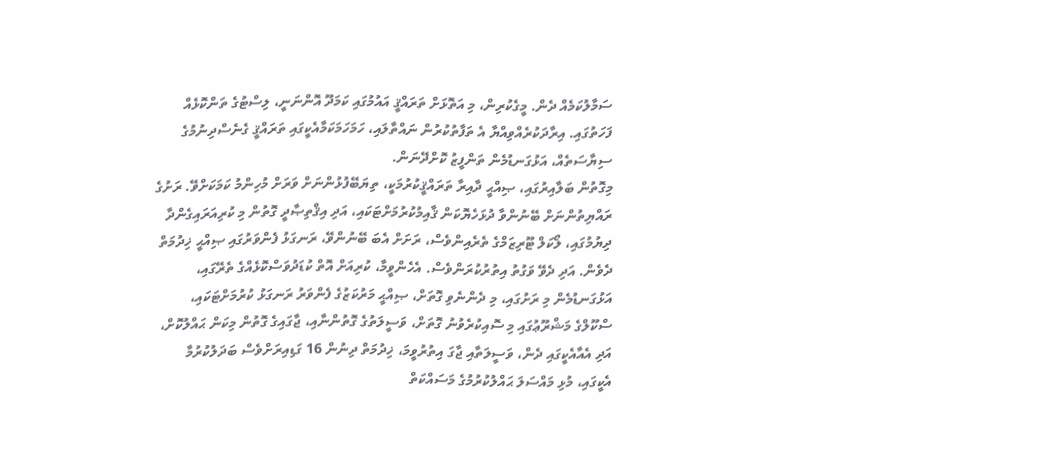ސަމާލުކަމެއް ދެން. މީގެކުރިން، މި އަތޮޅަށް ތަރައްޤީ އައުމުގައި ކަމަދޫ އޮންނަނީ، ލިސްޓުގެ ތަންކޮޅެއް ފަހަތުގައި. އިރާދަކުރެއްވިއްޔާ އެ ތަފާތުކުރުން ނައްތާލައި، ހަމަހަމަކަމާއެކީގައި ތަރައްޤީ ގެނެސްދިނުމުގެ ސިޔާސަތެއް، އަޅުގަނޑުމެން ތަންފީޒު ކޮށްދޭނަން.
މިގޮތުން ބަލާއިރުގައި، ޞިއްޙީ ދާއިރާ ތަރައްޤީކުރުމަކީ، ތިޔަބޭފުޅުންނަށް ވަރަށް މުހިންމު ކަމަކަށްވޭ. ރަށުގެ ރައްޔިތުންނަށް ބޭނުންވާ ދުޅަހެޔޮކަން ޤާއިމުކުރުމަށްޓަކައި، އަދި އިޤްތިޞާދީ ގޮތުން މި ކުރިއަރައިގެންދާ ދިޔުމުގައި، ލޯކަލް ޓޫރިޒަމްގެ ތެރެއިންވެސް، ރަށަށް އެބަ ބޭނުންވޭ، ރަނގަޅު ފެންވަރުގައި ޞިއްޙީ ޚިދުމަތް ދެވެން. އަދި ދެވޭ ވަގުތު އިތުރުކުރަންވެސް. އެހެންވީމާ، ކުރިއަށް އޮތް ކުޑަދުވަސްކޮޅެއްގެ ތެރޭގައި، އަޅުގަނޑުމެން މި ރަށުގައި، މި ދެންނެވި ގޮތަށް، ޞިއްޙީ މަރުކަޒުގެ ފެންވަރު ރަނގަޅު ކުރުމަށްޓަކައި، ސްކޫލްގެ މަޝްރޫޢުގައި މި ސޮއިކުރެވުނު ގޮތަށް، ވަސީލަތުގެ ގޮތުންނާއި، ޖާގައިގެ ގޮތުން މިކަން ޙައްލުކޮށް، އަދި އެއާއެކީގައި ދެން، ވަސީލަތާއި ޖާގަ އިތުރުވީމަ، ޚިދުމަތް ދިނުން 16 ގަޑިއިރަށްވެސް ބަދަލުކުރުމާ އެކީގައި، މުޅި މައްސަލަ ޙައްލުކުރުމުގެ މަސައްކަތް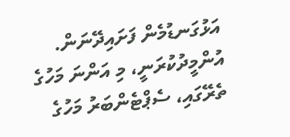އަޅުގަނޑުމެން ފަށައިދޭނަން. އުންމީދުކުރަނީ، މި އަންނަ މަހުގެ ތެރޭގައި، ސެޕްޓެންބަރު މަހުގެ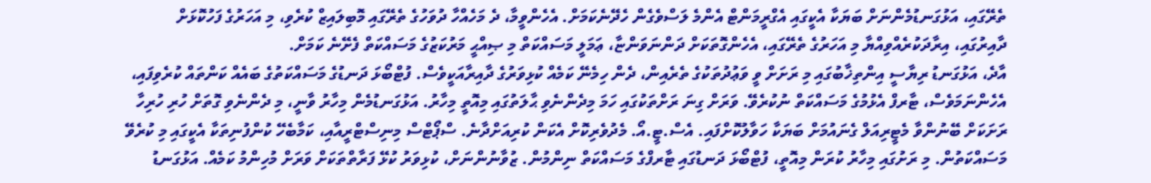ތެރޭގައި، އަޅުގަނޑުމެންނަށް ބަޔަކާ އެކީގައި އެގްރީމަންޓް އެންމެ ލަސްވެގެން ހެދޭނެކަމަށް. އެހެންވީމާ، ދެ މަހެއްހާ ދުވަހުގެ ތެރޭގައި މޮބިލައިޒް ކުރެވި، މި އަހަރުގެ ފަހުކޮޅަށް ދާއިރުގައި، އިރާދަކުރެއްވިއްޔާ މި އަހަރުގެ ތެރޭގައި، އެހެންގޮތަކަށް ދަންނަވަންޏާ، ޢަމަލީ މަސައްކަތް މި ޞިއްޙީ މަރުކަޒުގެ މަސައްކަތް ފެށޭނެ ކަމަށް.
އާދެ، އަޅުގަނޑު ރިޔާސީ އިންތިޚާބުގައި މި ރަށަށް ވީ ވަޢުދުތަކުގެ ތެރެއިން، ދެން ހިމެނޭ ކަމެއް ކުޅިވަރުގެ ދާއިރާއަކީވެސް. ފުޓްބޯޅަ ދަނޑުގެ މަސައްކަތުގެ ބައެއް ކަންތައް ކުރެވިފައި، އެހެންނަމަވެސް، ޓާރފް އެޅުމުގެ މަސައްކަތް ނުކުރެވޭ. ވަރަށް ގިނަ ރަށްތަކުގައި ހަމަ މިދެންނެވި ޙާލަތުގައި މިއޮތީ މިހާރު. އަޅުގަނޑުމެން މިހާރު ވާނީ، މި ދެންނެވި ގޮތަށް ހުރި ހުރިހާ ރަށަކަށް ބޭނުންވާ މެޓީރިއަލް ގެނައުމަށް ބަޔަކާ ހަވާލުކޮށްފައި. އެސް.ޓީ.އޯ. މެދުވެރިކޮށް އެކަން ކުރިއަށްދާނެ. ސްޕޯޓްސް މިނިސްޓްރީއާއި، ކަމާބެހޭ ކުންފުނިތަކާ އެކީގައި މި ކުރެވޭ މަސައްކަތުން. މި ރަށުގައި މިހާރު ކުރަން މިއޮތީ، ފުޓްބޯޅަ ދަނޑުގައި ޓާރފްގެ މަސައްކަތް ނިންމުން. ޒުވާނުންނަށް، ކުޅިވަރު ކުޅޭ ފަރާތްތަކަށް ވަރަށް މުހިންމު ކަމެއް. އަޅުގަނޑު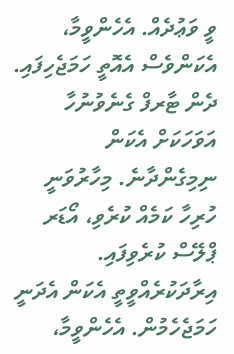ވީ ވަޢުދެއް. އެހެންވީމާ، އެކަންވެސް އެއޮތީ ހަމަޖެހިފައި.
ދެން ޓާރފް ގެނެވުނުހާ އަވަހަކަށް އެކަން ނިމިގެންދާނެ. މިހާރުވަނީ ހުރިހާ ކަމެއް ކުރެވި، އޯޑަރ ޕްލޭސް ކުރެވިފައި. އިރާދަކުރެއްވީތީ އެކަން އެދަނީ ހަމަޖެހެމުން. އެހެންވީމާ،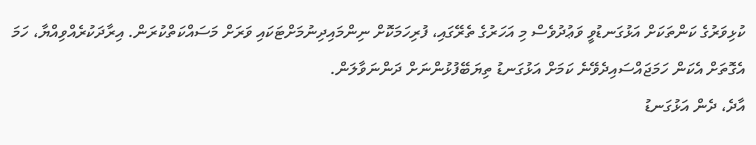ކުޅިވަރުގެ ކަންތަކަށް އަޅުގަނޑުވީ ވަޢުދުވެސް މި އަހަރުގެ ތެރޭގައި، ފުރިހަމަކޮށް ނިންމައިދިނުމަށްޓަކައި ވަރަށް މަސައްކަތްކުރަން. އިރާދަކުރެއްވިއްޔާ، ހަމަ އެގޮތަށް އެކަން ހަމަޖައްސައިދެވޭނެ ކަމަށް އަޅުގަނޑު ތިޔަބޭފުޅުންނަށް ދަންނަވާލަން.
އާދެ، ދެން އަޅުގަނޑު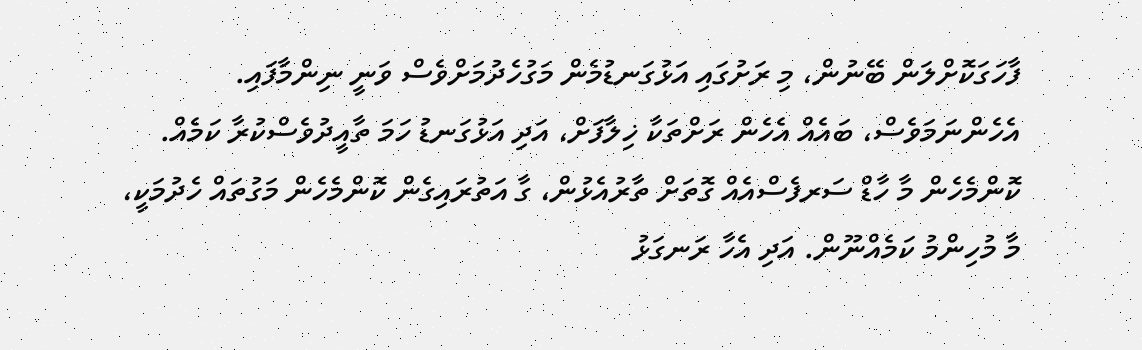ފާހަގަކޮށްލަން ބޭނުން، މި ރަށުގައި އަޅުގަނޑުމެން މަގުހެދުމަށްވެސް ވަނީ ނިންމާފައި. އެހެންނަމަވެސް، ބައެއް އެހެން ރަށްތަކާ ޚިލާފަށް، އަދި އަޅުގަނޑު ހަމަ ތާއީދުވެސްކުރާ ކަމެއް. ކޮންމެހެން މާ ހާޑް ސަރފެސްއެއް ގޮތަށް ތާރުއެޅުން، ގާ އަތުރައިގެން ކޮންމެހެން މަގުތައް ހެދުމަކީ، މާ މުހިންމު ކަމެއްނޫން. އަދި އެހާ ރަނގަޅު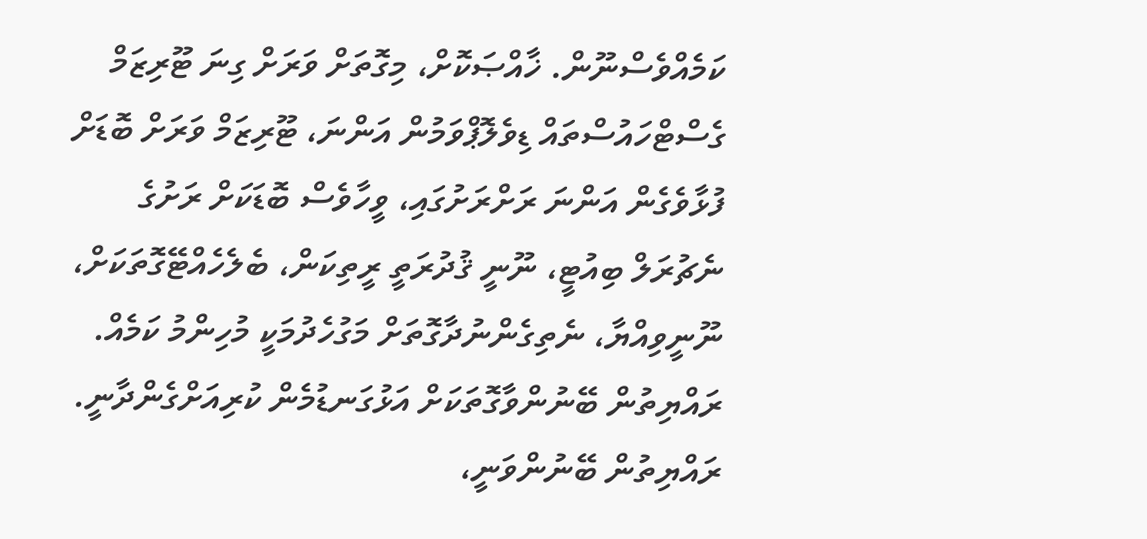ކަމެއްވެސްނޫން. ޚާއްޞަކޮށް، މިގޮތަށް ވަރަށް ގިނަ ޓޫރިޒަމް ގެސްޓްހައުސްތައް ޑިވެލޮޕްވަމުން އަންނަ، ޓޫރިޒަމް ވަރަށް ބޮޑަށް ފުޅާވެގެން އަންނަ ރަށްރަށުގައި، ވީހާވެސް ބޮޑަކަށް ރަށުގެ ނެޗުރަލް ބިއުޓީ، ނޫނީ ޤުދުރަތީ ރީތިކަން، ބެލެހެއްޓޭގޮތަކަށް، ނޫނީވިއްޔާ، ނެތިގެންނުދާގޮތަށް މަގުހެދުމަކީ މުހިންމު ކަމެއް.
ރައްޔިތުން ބޭނުންވާގޮތަކަށް އަޅުގަނޑުމެން ކުރިއަށްގެންދާނީ. ރައްޔިތުން ބޭނުންވަނީ،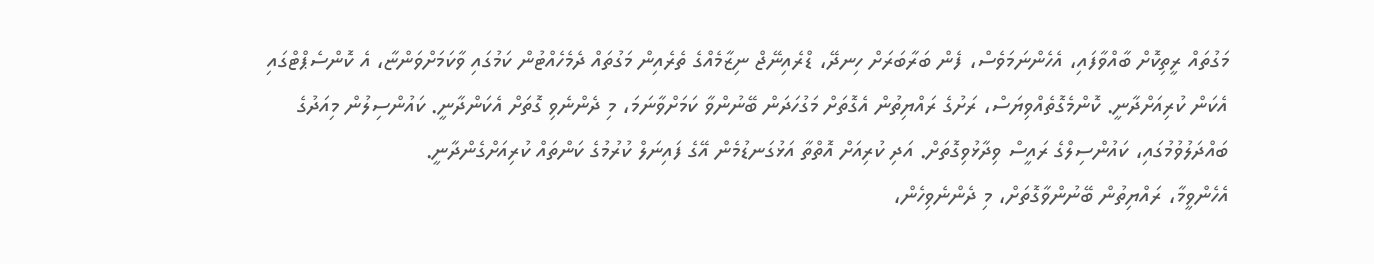މަގުތައް ރީތިކޮށް ބާއްވާފައި، އެހެންނަމަވެސް، ފެން ބަރާބަރަށް ހިނދޭ، ޑްރެއިނޭޖް ނިޒާމެއްގެ ތެރެއިން މަގުތައް ދެމެހެއްޓުން ކަމުގައި ވާކަމަށްވަންޏާ، އެ ކޮންސެޕްޓްގައި އެކަން ކުރިއަށްދާނީ. ކޮންމެގޮތެއްވިޔަސް، ރަށުގެ ރައްޔިތުން އެގޮތަށް މަގުހަދަން ބޭނުންވާ ކަމަށްވާނަމަ، މި ދެންނެވި ގޮތަށް އެކަންދާނީ. ކައުންސިލުން މިއަދުގެ ބައްދަލުވުމުގައި، ކައުންސިލްގެ ރައީސް ވިދާޅުވިގޮތަށް. އަދި ކުރިއަށް އޮތްތާ އަޅުގަނޑުމެން އޭގެ ފައިނަލް ކުރުމުގެ ކަންތައް ކުރިއަށްގެންދާނީ.
އެހެންވީމާ، ރައްޔިތުން ބޭނުންވާގޮތަށް، މި ދެންނެވިހެން،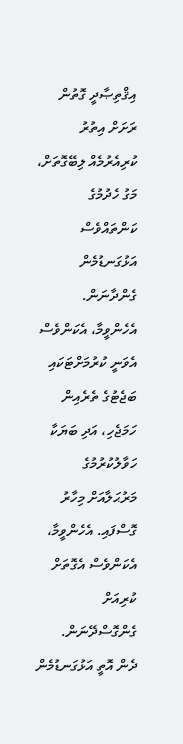އިޤްތިޞާދީ ގޮތުން ރަށަށް އިތުރު ކުރިއެރުމެއް ލިބޭގޮތަށް، މަގު ހެދުމުގެ ކަންތައްވެސް އަޅުގަނޑުމެން ގެންދާނަން. އެހެންވީމާ، އެކަންވެސް އެވަނީ ކުރުމަށްޓަކައި ބަޖެޓުގެ ތެރެއިން ހަމަޖެހި، އަދި ބަޔަކާ ހަވާލުކުރުމުގެ މަރުޙަލާއަށް މިހާރު ގޮސްފައި. އެހެންވީމާ، އެކަންވެސް އެގޮތަށް ކުރިއަށް ގެންގޮސްދޭނަން.
ދެން އޮތީ އަޅުގަނޑުމެން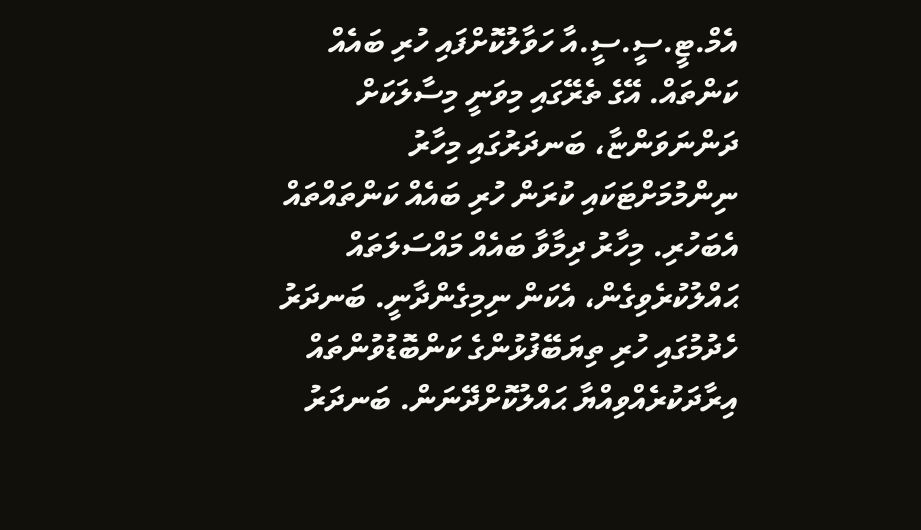އެމް.ޓީ.ސީ.ސީ.އާ ހަވާލުކޮށްފައި ހުރި ބައެއް ކަންތައް. އޭގެ ތެރޭގައި މިވަނީ މިސާލަކަށް ދަންނަވަންޏާ، ބަނދަރުގައި މިހާރު ނިންމުމަށްޓަކައި ކުރަން ހުރި ބައެއް ކަންތައްތައް އެބަހުރި. މިހާރު ދިމާވާ ބައެއް މައްސަލަތައް ޙައްލުކުރެވިގެން، އެކަން ނިމިގެންދާނީ. ބަނދަރު ހެދުމުގައި ހުރި ތިޔަބޭފުޅުންގެ ކަންބޮޑުވުންތައް އިރާދަކުރެއްވިއްޔާ ޙައްލުކޮށްދޭނަން. ބަނދަރު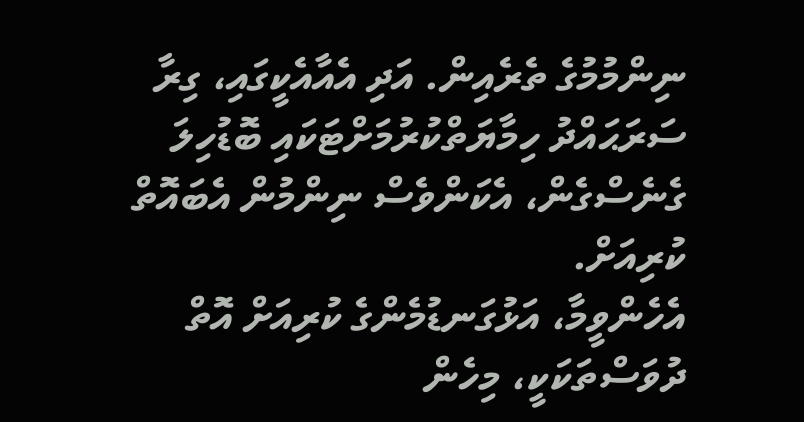ނިންމުމުގެ ތެރެއިން. އަދި އެއާއެކީގައި، ގިރާ ސަރަޙައްދު ހިމާޔަތްކުރުމަށްޓަކައި ބޮޑުހިލަ ގެނެސްގެން، އެކަންވެސް ނިންމުން އެބައޮތް ކުރިއަށް.
އެހެންވީމާ، އަޅުގަނޑުމެންގެ ކުރިއަށް އޮތް ދުވަސްތަކަކީ، މިހެން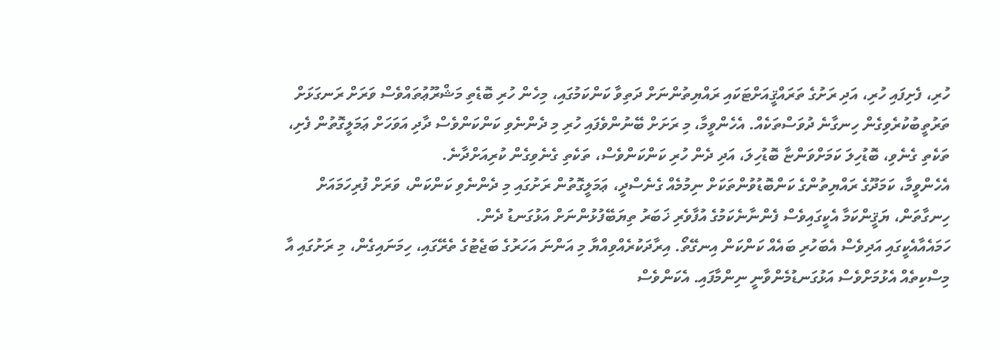ހުރި، ފެށިފައި ހުރި، އަދި ރަށުގެ ތަރައްޤީއަށްޓަކައި ރައްޔިތުންނަށް ދަތިވާ ކަންކަމުގައި، މިހެން ހުރި ބޮޑެތި މަޝްރޫޢުތައްވެސް ވަރަށް ރަނގަޅަށް ތަރުތީބުކުރެވިގެން ހިނގާނެ ދުވަސްތަކެއް. އެހެންވީމާ، މި ރަށަށް ބޭނުންވެފައި ހުރި މި ދެންނެވި ކަންކަންވެސް ދާދި އަވަހަށް ޢަމަލީގޮތުން ފެށި، ތަކެތި ގެނެވި، ބޮޑުހިލަ ކަމަށްވަންޏާ ބޮޑުހިލަ، އަދި ދެން ހުރި ކަންކަންވެސް، ތަކެތި ގެނެވިގެން ކުރިއަށްދާނެ.
އެހެންވީމާ، ކަމަދޫގެ ރައްޔިތުންގެ ކަންބޮޑުވުންތަކަށް ނިމުމެއް ގެނެސްދީ، ޢަމަލީގޮތުން ރަށުގައި މި ދެންނެވި ކަންކަން، ވަރަށް ފުރިހަމައަށް ހިނގާތަން، ޔަޤީންކަމާ އެކީގައިވެސް ފެންނާނެކަމުގެ އުފާވެރި ޚަބަރު ތިޔަބޭފުޅުންނަށް އަޅުގަނޑު ދެން.
ހަމައެއާއެކީގައި އަދިވެސް އެބަހުރި ބައެއް ކަންކަން އިނގޭތޯ. އިރާދަކުރެއްވިއްޔާ މި އަންނަ އަހަރުގެ ބަޖެޓުގެ ތެރޭގައި، ހިމަނައިގެން، މި ރަށުގައި އާ މިސްކިތެއް އެޅުމަށްވެސް އަޅުގަނޑުމެންވާނީ ނިންމާފައި. އެކަންވެސް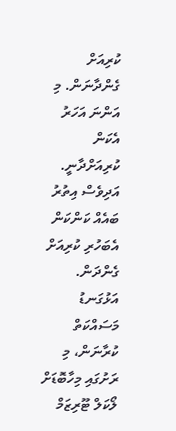ކުރިއަށް ގެންދާނަން. މި އަންނަ އަހަރު އެކަން ކުރިއަށްދާނީ. އަދިވެސް އިތުރު ބައެއް ކަންކަން އެބަހުރި ކުރިއަށް ގެންދަން.
އަޅުގަނޑު މަސައްކަތް ކުރާނަން، މި ރަށުގައި މިހާބޮޑަށް ލޯކަލް ޓޫރިޒަމް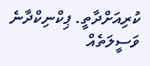ކުރިއަށްދާތީ. ޕިކްނިކްދާނެ ވަސީލަތެއް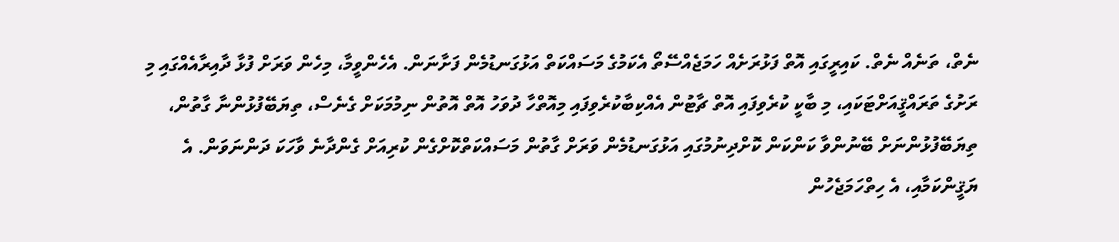ނެތް، ތަނެއް ނެތް. ކައިރީގައި އޮތް ފަޅުރަށެއް ހަމަޖެއްސޭތޯ އެކަމުގެ މަސައްކަތް އަޅުގަނޑުމެން ފަށާނަން. އެހެންވީމާ، މިހެން ވަރަށް ފުޅާ ދާއިރާއެއްގައި މި ރަށުގެ ތަރައްޤީއަށްޓަކައި، މި ބާކީ ކުރެވިފައި އޮތް ޗާޓުން އެއްކިބާކުރެވިފައި މިއޮތްހާ ދުވަހު އޮތް އޮތުން ނިމުމަކަށް ގެނެސް، ތިޔަބޭފުޅުންނާ ގާތުން، ތިޔަބޭފުޅުންނަށް ބޭނުންވާ ކަންކަން ކޮށްދިނުމުގައި އަޅުގަނޑުމެން ވަރަށް ގާތުން މަސައްކަތްކޮށްގެން ކުރިއަށް ގެންދާނެ ވާހަކަ ދަންނަވަން. އެ ޔަޤީންކަމާއި، އެ ހިތްހަމަޖެހުން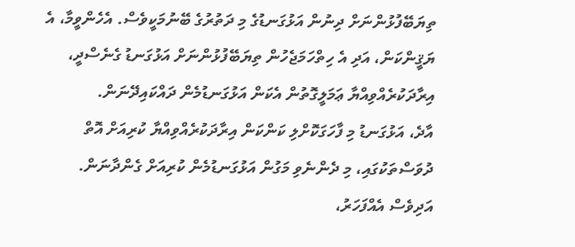ތިޔަބޭފުޅުންނަށް ދިނުން އަޅުގަނޑުގެ މި ދަތުރުގެ ބޭނުމަކީވެސް. އެހެންވީމާ، އެ ޔަޤީންކަން، އަދި އެ ހިތްހަމަޖެހުން ތިޔަބޭފުޅުންނަށް އަޅުގަނޑު ގެނެސްދީ، އިރާދަކުރެއްވިއްޔާ ޢަމަލީގޮތުން އެކަން އަޅުގަނޑުމެން ދައްކައިދޭނަން.
އާދެ، އަޅުގަނޑު މި ފާހަގަކޮށްލި ކަންކަން އިރާދަކުރެއްވިއްޔާ ކުރިއަށް އޮތް ދުވަސްތަކުގައި، މި ދެންނެވި މަގުން އަޅުގަނޑުމެން ކުރިއަށް ގެންދާނަން.
އަދިވެސް އެއްފަހަރު،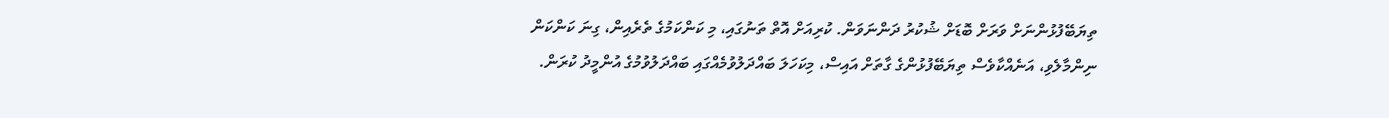ތިޔަބޭފުޅުންނަށް ވަރަށް ބޮޑަށް ޝުކުރު ދަންނަވަން. ކުރިއަށް އޮތް ތަނުގައި، މި ކަންކަމުގެ ތެރެއިން، ގިނަ ކަންކަން ނިންމާލެވި، އަނެއްކާވެސް ތިޔަބޭފުޅުންގެ ގާތަށް އައިސް، މިކަހަލަ ބައްދަލުވުމެއްގައި ބައްދަލުވުމުގެ އުންމީދު ކުރަން.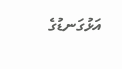އަޅުގަނޑުގެ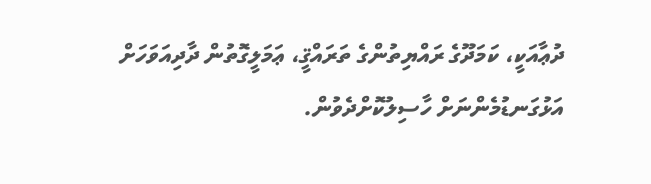ދުޢާއަކީ، ކަމަދޫގެ ރައްޔިތުންގެ ތަރައްޤީ، ޢަމަލީގޮތުން ދާދިއަވަހަށް އަޅުގަނޑުމެންނަށް ހާސިލުކޮށްދެވުން.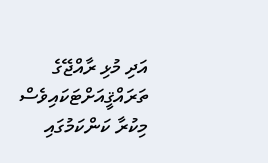އަދި މުޅި ރާއްޖޭގެ ތަރައްޤީއަށްޓަކައިވެސް މިކުރާ ކަންކަމުގައި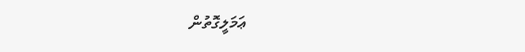ޢަމަލީގޮތުން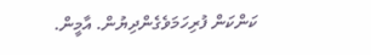ކަންކަން ފުރިހަމަވެގެންދިޔުން. އާމީން.